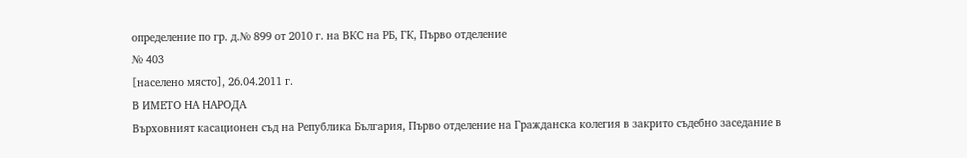определение по гр. д.№ 899 от 2010 г. на ВКС на РБ, ГК, Първо отделение
№ 403
[населено място], 26.04.2011 г.
В ИМЕТО НА НАРОДА
Върховният касационен съд на Република България, Първо отделение на Гражданска колегия в закрито съдебно заседание в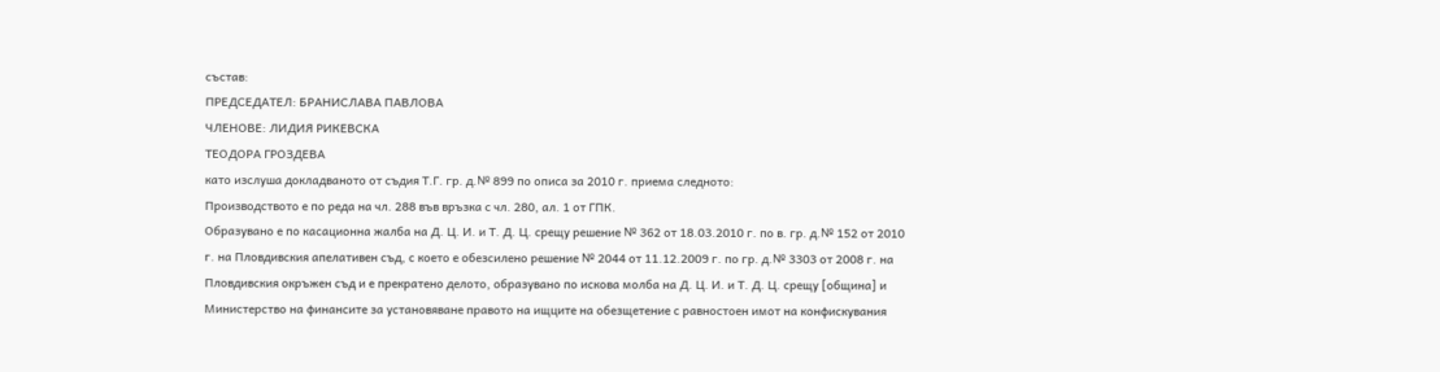състав:
ПРЕДСЕДАТЕЛ: БРАНИСЛАВА ПАВЛОВА
ЧЛЕНОВЕ: ЛИДИЯ РИКЕВСКА
ТЕОДОРА ГРОЗДЕВА
като изслуша докладваното от съдия Т.Г. гр. д.№ 899 по описа за 2010 г. приема следното:
Производството е по реда на чл. 288 във връзка с чл. 280, ал. 1 от ГПК.
Образувано е по касационна жалба на Д. Ц. И. и Т. Д. Ц. срещу решение № 362 от 18.03.2010 г. по в. гр. д.№ 152 от 2010 г. на Пловдивския апелативен съд, с което е обезсилено решение № 2044 от 11.12.2009 г. по гр. д.№ 3303 от 2008 г. на Пловдивския окръжен съд и е прекратено делото, образувано по искова молба на Д. Ц. И. и Т. Д. Ц. срещу [община] и Министерство на финансите за установяване правото на ищците на обезщетение с равностоен имот на конфискувания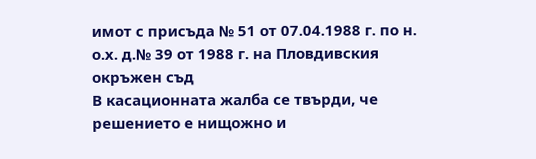имот с присъда № 51 от 07.04.1988 г. по н. о.х. д.№ 39 от 1988 г. на Пловдивския окръжен съд
В касационната жалба се твърди, че решението е нищожно и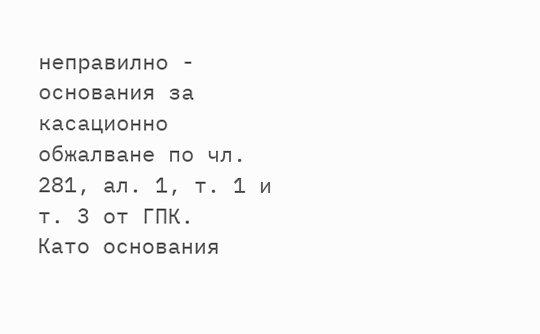неправилно - основания за касационно обжалване по чл. 281, ал. 1, т. 1 и т. 3 от ГПК.
Като основания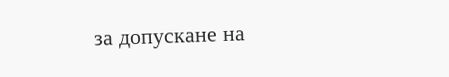за допускане на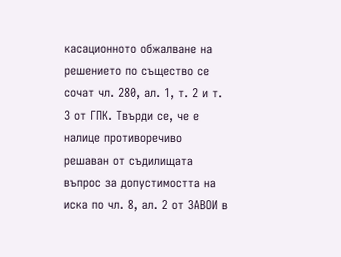касационното обжалване на решението по същество се сочат чл. 280, ал. 1, т. 2 и т. 3 от ГПК. Твърди се, че е налице противоречиво решаван от съдилищата въпрос за допустимостта на иска по чл. 8, ал. 2 от ЗАВОИ в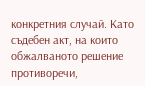конкретния случай. Като съдебен акт, на които обжалваното решение противоречи,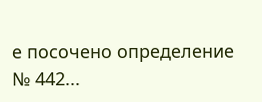е посочено определение № 442...